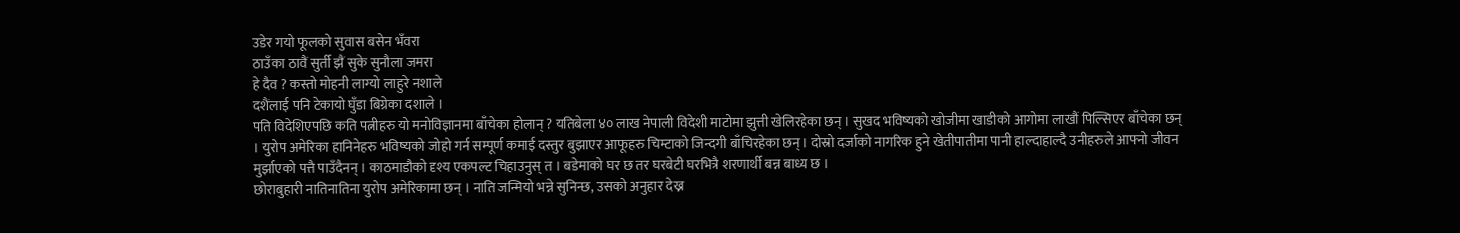उडेर गयो फूलको सुवास बसेन भँवरा
ठाउँका ठावैं सुर्ती झैं सुके सुनौला जमरा
हे दैव ? कस्तो मोहनी लाग्यो लाहुरे नशाले
दशैंलाई पनि टेकायो घुँडा बिग्रेका दशाले ।
पति विदेशिएपछि कति पत्नीहरु यो मनोविज्ञानमा बाँचेका होलान् ? यतिबेला ४० लाख नेपाली विदेशी माटोमा झुत्ती खेलिरहेका छन् । सुखद भविष्यको खोजीमा खाडीको आगोमा लाखौं पिल्सिएर बाँचेका छन् । युरोप अमेरिका हानिनेहरु भविष्यको जोहो गर्न सम्पूर्ण कमाई दस्तुर बुझाएर आफूहरु चिम्टाको जिन्दगी बाँचिरहेका छन् । दोस्रो दर्जाको नागरिक हुने खेतीपातीमा पानी हाल्दाहाल्दै उनीहरुले आफ्नो जीवन मुर्झाएको पत्तै पाउँदैनन् । काठमाडौको दृश्य एकपल्ट चिहाउनुस् त । बडेमाको घर छ तर घरबेटी घरभित्रै शरणार्थी बन्न बाध्य छ ।
छोराबुहारी नातिनातिना युरोप अमेरिकामा छन् । नाति जन्मियो भन्ने सुनिन्छ, उसको अनुहार देख्न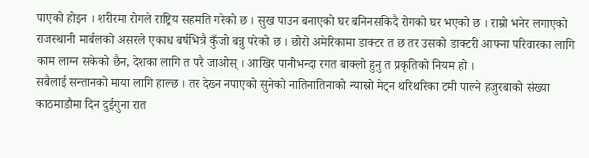पाएको होइन । शरीरमा रोगले राष्ट्रिय सहमति गरेको छ । सुख पाउन बनाएको घर बनिनसकिदै रोगको घर भएको छ । राम्रो भनेर लगाएको राजस्थानी मार्बलको असरले एकाध बर्षभित्रै कुँजो बन्नु परेको छ । छोरो अमेरिकामा डाक्टर त छ तर उसको डाक्टरी आफ्ना परिवारका लागि काम लाग्न सकेको छैन, देशका लागि त परै जाओस् । आखिर पानीभन्दा रगत बाक्लो हुनु त प्रकृतिको नियम हो ।
सबैलाई सन्तानको माया लागि हाल्छ । तर देख्न नपाएको सुनेको नातिनातिनाको न्यास्रो मेट्न थरिथरिका टमी पाल्ने हजुरबाको संख्या काठमाडौमा दिन दुईगुना रात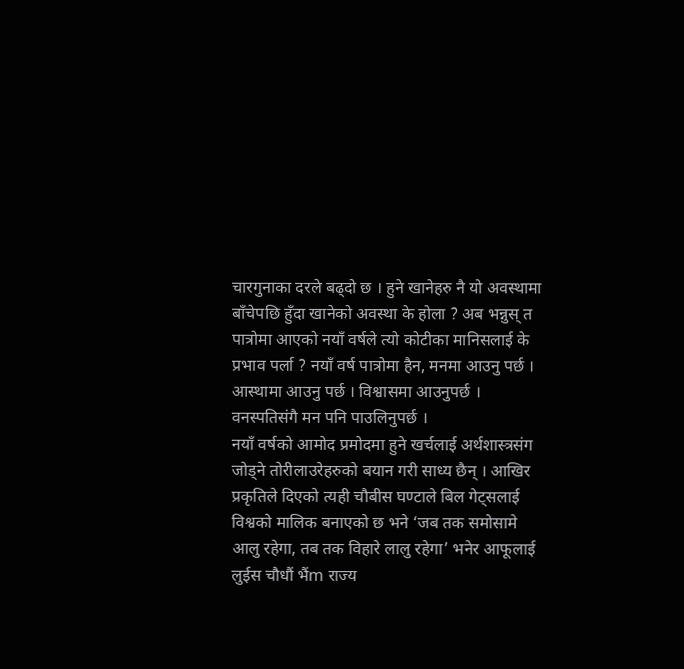चारगुनाका दरले बढ्दो छ । हुने खानेहरु नै यो अवस्थामा बाँचेपछि हुँदा खानेको अवस्था के होला ? अब भन्नुस् त पात्रोमा आएको नयाँ वर्षले त्यो कोटीका मानिसलाई के प्रभाव पर्ला ? नयाँ वर्ष पात्रोमा हैन, मनमा आउनु पर्छ । आस्थामा आउनु पर्छ । विश्वासमा आउनुपर्छ । वनस्पतिसंगै मन पनि पाउलिनुपर्छ ।
नयाँ वर्षको आमोद प्रमोदमा हुने खर्चलाई अर्थशास्त्रसंग जोड्ने तोरीलाउरेहरुको बयान गरी साध्य छैन् । आखिर प्रकृतिले दिएको त्यही चौबीस घण्टाले बिल गेट्सलाई विश्वको मालिक बनाएको छ भने ‘जब तक समोसामे आलु रहेगा, तब तक विहारे लालु रहेगा’ भनेर आफूलाई लुईस चौधौं भैंm राज्य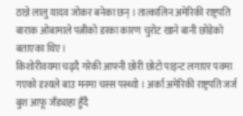ठान्ने लालु यादव जोकर बनेका छन् । तात्कालिन अमेरिकी राष्ट्रपति बाराक ओबामाले पत्नीको डरका कारण चुरोट खाने बानी छोडेको बताएका थिए ।
किशोरीवयमा चढ्दै गरेकी आफ्नी छोरी छोटो पाइन्ट लगाएर पवमा गएको दृश्यले बाउ मनमा चस्स पस्थ्यो । अर्का अमेरिकी राष्ट्रपति जर्ज बुश आफू जँड्याहा हुँदै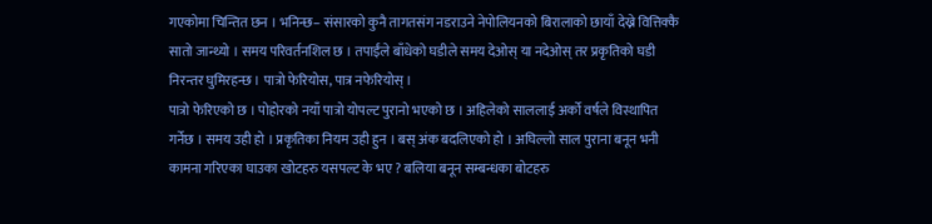गएकोमा चिन्तित छन । भनिन्छ– संसारको कुनै तागतसंग नडराउने नेपोलियनको बिरालाको छायाँ देख्ने वित्तिक्कै सातो जान्थ्यो । समय परिवर्तनशिल छ । तपाईंले बाँधेको घडीले समय देओस् या नदेओस् तर प्रकृतिको घडी निरन्तर घुमिरहन्छ । पात्रो फेरियोस, पात्र नफेरियोस् ।
पात्रो फेरिएको छ । पोहोरको नयाँ पात्रो योपल्ट पुरानो भएको छ । अहिलेको साललाई अर्को वर्षले विस्थापित गर्नेछ । समय उही हो । प्रकृतिका नियम उही हुन । बस् अंक बदलिएको हो । अघिल्लो साल पुराना बनून भनी कामना गरिएका घाउका खोटहरु यसपल्ट के भए ? बलिया बनून सम्बन्धका बोटहरु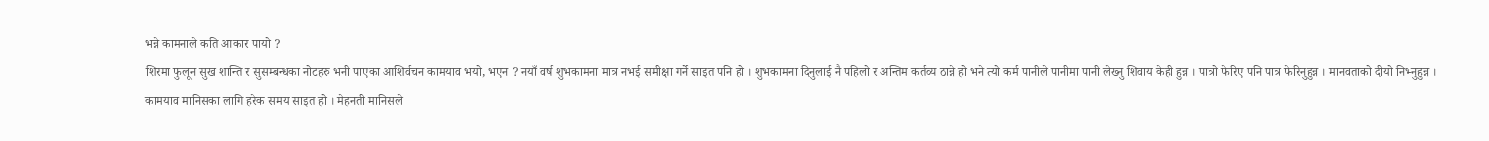भन्ने कामनाले कति आकार पायो ?
शिरमा फुलून सुख शान्ति र सुसम्बन्धका नोटहरु भनी पाएका आशिर्वचन कामयाव भयो, भएन ? नयाँ वर्ष शुभकामना मात्र नभई समीक्षा गर्ने साइत पनि हो । शुभकामना दिनुलाई नै पहिलो र अन्तिम कर्तव्य ठान्ने हो भने त्यो कर्म पानीले पानीमा पानी लेख्नु शिवाय केही हुन्न । पात्रो फेरिए पनि पात्र फेरिनुहुन्न । मानवताको दीयो निभ्नुहुन्न ।
कामयाव मानिसका लागि हरेक समय साइत हो । मेहनती मानिसले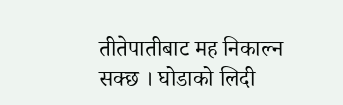तीतेपातीबाट मह निकाल्न सक्छ । घोडाको लिदी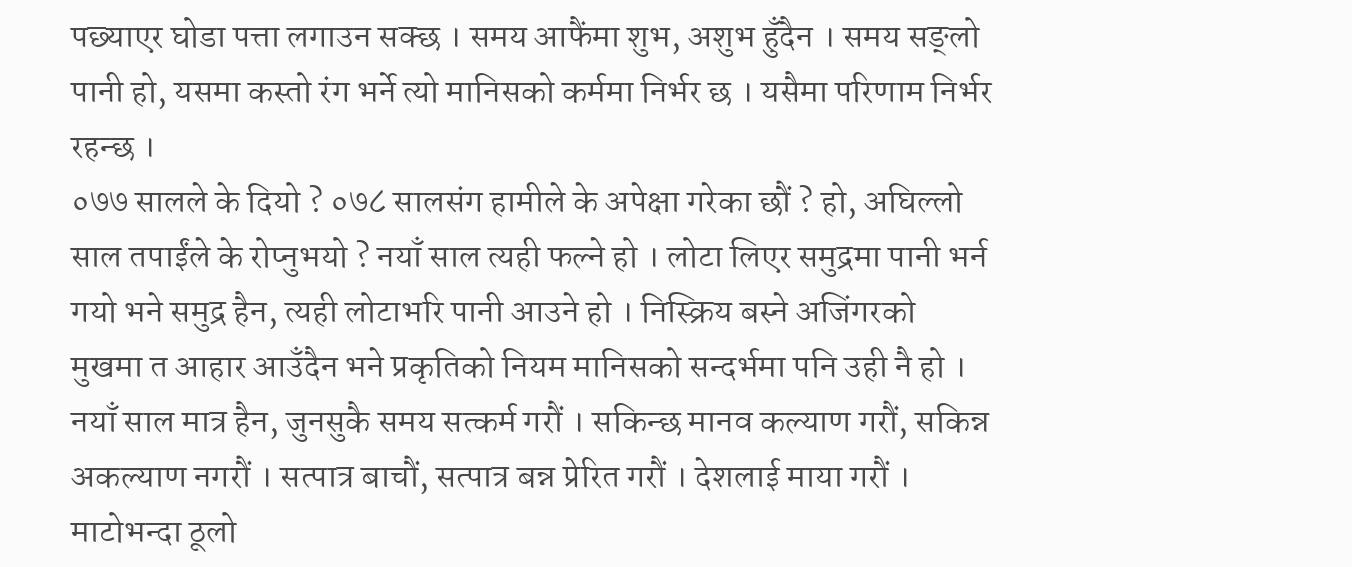पछ्याएर घोडा पत्ता लगाउन सक्छ । समय आफैंमा शुभ, अशुभ हुँदैन । समय सङ्लो पानी हो, यसमा कस्तो रंग भर्ने त्यो मानिसको कर्ममा निर्भर छ । यसैमा परिणाम निर्भर रहन्छ ।
०७७ सालले के दियो ? ०७८ सालसंग हामीले के अपेक्षा गरेका छौं ? हो, अघिल्लो साल तपाईंले के रोप्नुभयो ? नयाँ साल त्यही फल्ने हो । लोटा लिएर समुद्रमा पानी भर्न गयो भने समुद्र हैन, त्यही लोटाभरि पानी आउने हो । निस्क्रिय बस्ने अजिंगरको मुखमा त आहार आउँदैन भने प्रकृतिको नियम मानिसको सन्दर्भमा पनि उही नै हो ।
नयाँ साल मात्र हैन, जुनसुकै समय सत्कर्म गरौं । सकिन्छ मानव कल्याण गरौं, सकिन्न अकल्याण नगरौं । सत्पात्र बाचौं, सत्पात्र बन्न प्रेरित गरौं । देशलाई माया गरौं । माटोभन्दा ठूलो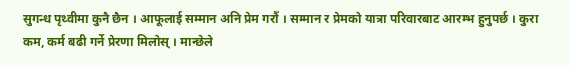सुगन्ध पृथ्वीमा कुनै छैन । आफूलाई सम्मान अनि प्रेम गरौं । सम्मान र प्रेमको यात्रा परिवारबाट आरम्भ हुनुपर्छ । कुरा कम, कर्म बढी गर्ने प्रेरणा मिलोस् । मान्छेले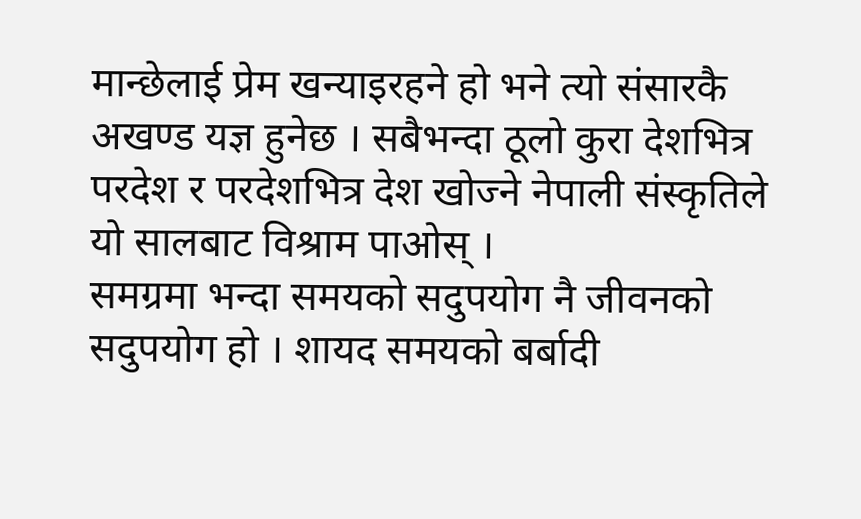मान्छेलाई प्रेम खन्याइरहने हो भने त्यो संसारकै अखण्ड यज्ञ हुनेछ । सबैभन्दा ठूलो कुरा देशभित्र परदेश र परदेशभित्र देश खोज्ने नेपाली संस्कृतिले यो सालबाट विश्राम पाओस् ।
समग्रमा भन्दा समयको सदुपयोग नै जीवनको सदुपयोग हो । शायद समयको बर्बादी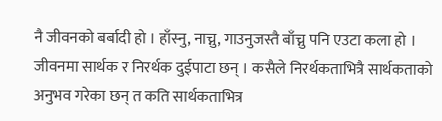नै जीवनको बर्बादी हो । हाँस्नु, नाच्नु, गाउनुजस्तै बाँच्नु पनि एउटा कला हो । जीवनमा सार्थक र निरर्थक दुईपाटा छन् । कसैले निरर्थकताभित्रै सार्थकताको अनुभव गरेका छन् त कति सार्थकताभित्र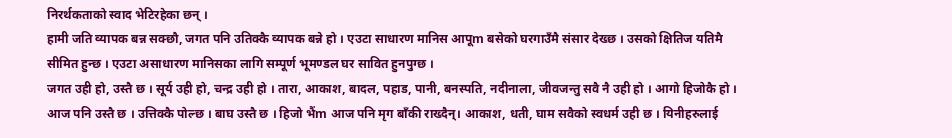निरर्थकताको स्वाद भेटिरहेका छन् ।
हामी जति व्यापक बन्न सक्छौ, जगत पनि उतिक्कै व्यापक बन्ने हो । एउटा साधारण मानिस आपूm बसेको घरगाउँमै संसार देख्छ । उसको क्षितिज यतिमै सीमित हुन्छ । एउटा असाधारण मानिसका लागि सम्पूर्ण भूमण्डल घर सावित हुनपुग्छ ।
जगत उही हो, उस्तै छ । सूर्य उही हो, चन्द्र उही हो । तारा, आकाश, बादल, पहाड, पानी, बनस्पति, नदीनाला, जीवजन्तु सवै नै उही हो । आगो हिजोकै हो । आज पनि उस्तै छ । उत्तिक्कै पोल्छ । बाघ उस्तै छ । हिजो भैंm आज पनि मृग बाँकी राख्दैन्। आकाश, धती, घाम सवैको स्वधर्म उही छ । यिनीहरुलाई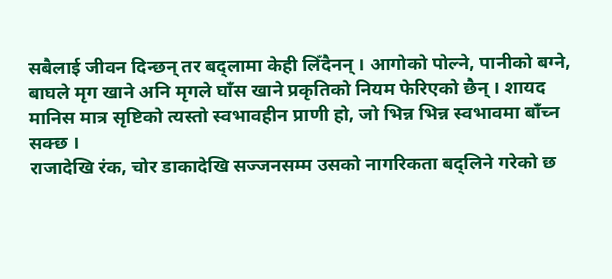सबैलाई जीवन दिन्छन् तर बद्लामा केही लिँदैनन् । आगोको पोल्ने, पानीको बग्ने, बाघले मृग खाने अनि मृगले घाँस खाने प्रकृतिको नियम फेरिएको छैन् । शायद मानिस मात्र सृष्टिको त्यस्तो स्वभावहीन प्राणी हो, जो भिन्न भिन्न स्वभावमा बाँच्न सक्छ ।
राजादेखि रंक, चोर डाकादेखि सज्जनसम्म उसको नागरिकता बद्लिने गरेको छ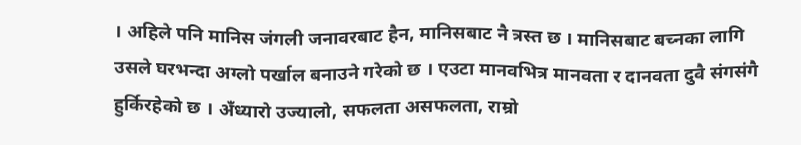। अहिले पनि मानिस जंगली जनावरबाट हैन, मानिसबाट नै त्रस्त छ । मानिसबाट बच्नका लागि उसले घरभन्दा अग्लो पर्खाल बनाउने गरेको छ । एउटा मानवभित्र मानवता र दानवता दुवै संगसंगै हुर्किरहेको छ । अँध्यारो उज्यालो, सफलता असफलता, राम्रो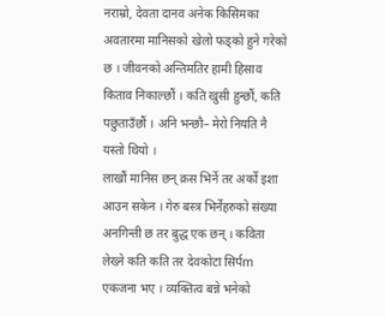नराम्रो, देवता दानव अनेक किसिमका अवतारमा मानिसको खेलो फड्को हुने गरेको छ । जीवनको अन्तिमतिर हामी हिसाव किताव निकाल्छौं । कति खुसी हुन्छौं, कति पछुताउँछौं । अनि भन्छौ– मेरो नियति नै यस्तो थियो ।
लाखौं मानिस छन् क्रस भिर्ने तर अर्को इशा आउन सकेन । गेरु बस्त्र भिर्नेहरुको संख्या अनगिन्ती छ तर बुद्ध एक छन् । कविता लेख्ने कति कति तर देवकोटा सिर्पm एकजना भए । व्यक्तित्व बन्ने भनेको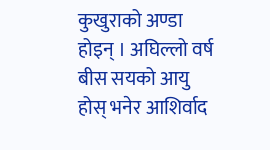कुखुराको अण्डा होइन् । अघिल्लो वर्ष बीस सयको आयु होस् भनेर आशिर्वाद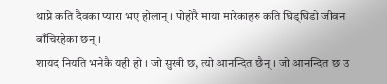थाप्ने कति दैवका प्यारा भए होलान् । पोहोरै माया मारेकाहरु कति घिड्घिडो जीवन बाँचिरहेका छन् ।
शायद नियति भनेकै यही हो । जो सुखी छ, त्यो आनन्दित छैन् । जो आनन्दित छ उ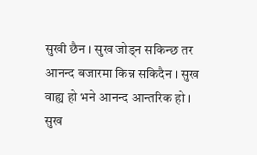सुखी छैन । सुख जोड्न सकिन्छ तर आनन्द बजारमा किन्न सकिदैन । सुख वाह्य हो भने आनन्द आन्तरिक हो । सुख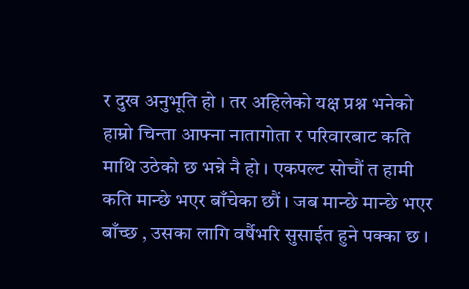र दुख अनुभूति हो । तर अहिलेको यक्ष प्रश्न भनेको हाम्रो चिन्ता आफ्ना नातागोता र परिवारबाट कति माथि उठेको छ भन्ने नै हो । एकपल्ट सोचौं त हामी कति मान्छे भएर बाँचेका छौं । जब मान्छे मान्छे भएर बाँच्छ , उसका लागि वर्षैभरि सुसाईत हुने पक्का छ ।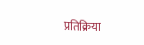प्रतिक्रिया